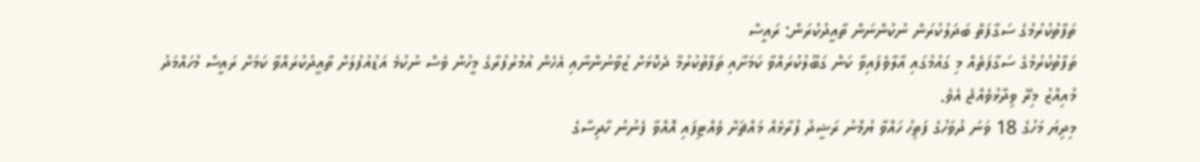ތަފާތުކުރުމުގެ ސަގާފަތް ބަދަލުކުރަން ނުކުންނަން ތާއީދުކުރަން: ރައީސް
ތަފާތުކުރުމުގެ ސަގާފަތެއް މި ގައުމުގައި އާލާވެފައިވާ ކަން ގަބޫލުކުރައްވާ ކަމަށާއި ތަފާތުކުރުމާ ދެކޮޅަށް ޒުވާނުންނާއި އެހެން އުމުރުފުރާގެ މީހުން ވެސް ނުކުމެ އަޑުއުފުލަށް ތާއީދުކުރައްވާ ކަމަށް ރައީސް މުހައްމަދު މުއިއްޒު މިރޭ ވިދާޅުވެއްޖެ އެވެ.
މިދިޔަ މަހުގެ 18 ވަނަ ދުވަހުގެ ފަތިހު ހައްވާ ޔުމްނު ރަޝީދު ފުރާޅެއް މައްޗަށް ވެއްޓިފައި އޮއްވާ ފެނުނު ހާދިސާގެ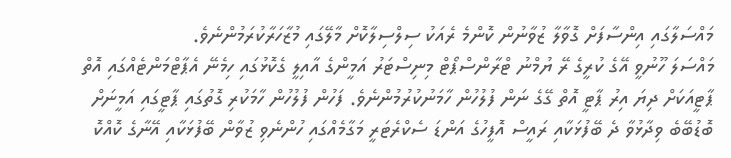މައްސަލާގައި އިންސާފަށް ގޮވާލާ ޒުވާނުން ކޮންމެ ރެއަކު ސިލްސިލާކޮށް މާލޭގައި މުޒާހަރާކުރަމުންނެވެ.
މައްސަލަ ހޫނުވީ އޭގެ ކުރީގެ ރޭ ޔުމްނު ޓްރާންސްޕޯޓް މިނިސްޓަރު އަމީންގެ އާއިލީ ގެކޮޅުގައި ހިމެނޭ އެޕާޓްމަންޓެއްގައި އޮތް ޕާޓީއަކަށް ދިޔަ އިރު ޕާޓީ އޮތް ގޭގެ ނަން ފުލުހުން ހާމަނުކުރުމުންނެވެ. ފަހުން ފުލުހުން ހާމަކުރި ގޮތުގައި ޕާޓީގައި އަމީނަށް ބޮޑުބޭބެ ވިދާޅުވާ ދެ ބޭފުޅަކާއި ރައީސް އޮފީހުގެ އަންޑަ ސެކްރެޓަރީ މަގާމެއްގައި ހުންނެވި ޒުވާން ބޭފުޅަކާއި އޭނާގެ ކޮއްކޮ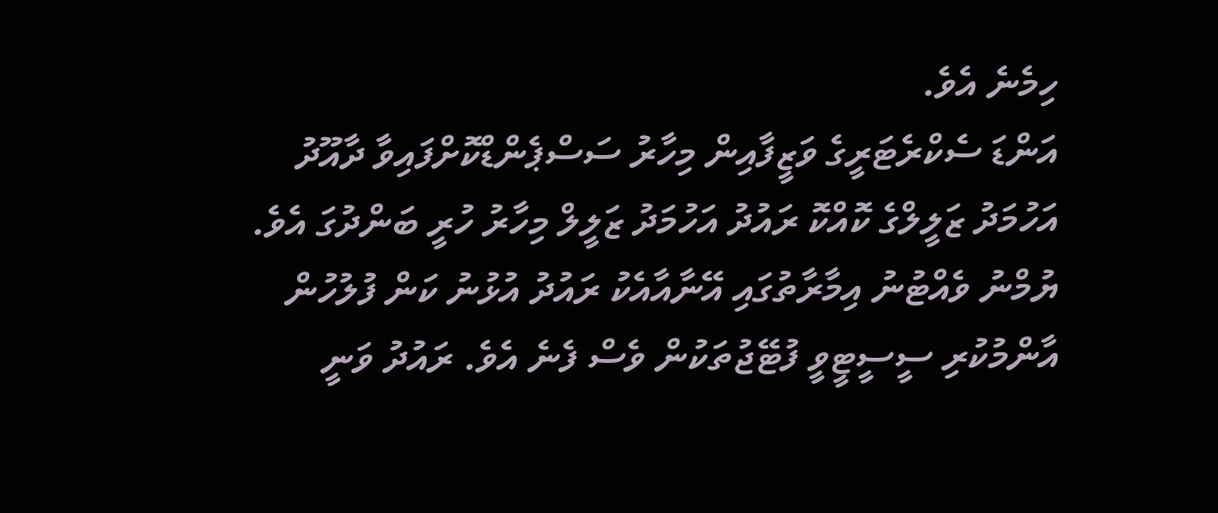ހިމެނެ އެވެ.
އަންޑަ ސެކްރެޓަރީގެ ވަޒީފާއިން މިހާރު ސަސްޕެންޑްކޮށްފައިވާ ދާއޫދު އަހުމަދު ޒަލީލްގެ ކޮއްކޮ ރައުދު އަހުމަދު ޒަލީލް މިހާރު ހުރީ ބަންދުގަ އެވެ. ޔުމްނު ވެއްޓުނު އިމާރާތުގައި އޭނާއާއެކު ރައުދު އުޅުނު ކަން ފުލުހުން އާންމުކުރި ސީސީޓީވީ ފުޓޭޖުތަކުން ވެސް ފެނެ އެވެ. ރައުދު ވަނީ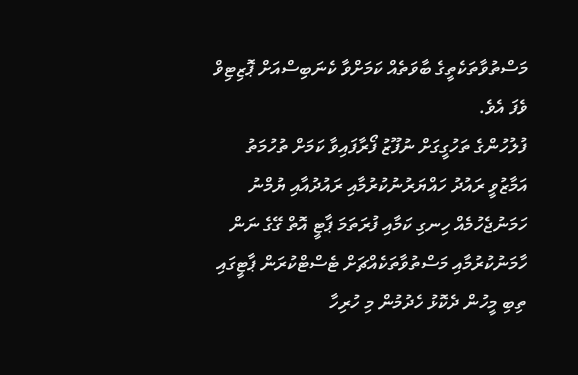މަސްތުވާތަކެތީގެ ބާވަތެއް ކަމަށްވާ ކެނަބިސްއަށް ޕޮޒިޓިވް ވެފަ އެވެ.
ފުލުހުންގެ ތަހުގީގަށް ނުފޫޒު ފޯރާފައިވާ ކަމަށް ތުހުމަތު އަމާޒުވީ ރައުދު ހައްޔަރުނުކުރުމާއި ރައުދުއާއި ޔުމްނު ހަމަނުޖެހުމެއް ހިނގި ކަމާއި ފުރަތަމަ ޕާޓީ އޮތް ގޭގެ ނަން ހާމަނުކުރުމާއި މަސްތުވާތަކެއްޗަށް ޓެސްޓްކުރަން ޕާޓީގައި ތިބި މީހުން ދެކޮޅު ހެދުމުން މި ހުރިހާ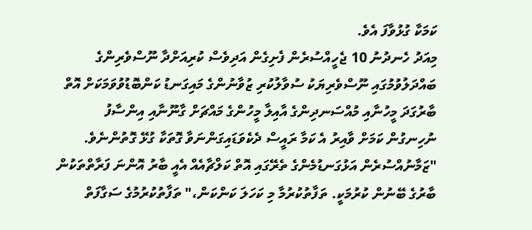ކަމަކާ ގުޅުވާފަ އެވެ.
މިއަދު ހެނދުނު 10 ޖެހީއްސުރެން ފެށިގެން އަދިވެސް ކުރިއަށްދާ ނޫސްވެރިންގެ ބައްދަލުވުމުގައި ނޫސްވެރިޔަކު ސުވާލުކުރި ޒުވާނުންގެ މައިގަނޑު ކަންބޮޑުވުވަމަކަށް އޮތް ބާރުގަދަ މީހުނާއި މުއްސަނދިންގެ އާއިލާ މީހުންގެ މައްޗަށް ގާނޫނާއި އިންސާފު ނުހިނގުން ކަމަށް ވާއިރު އެ ކަމާ ރައީސް ދެކެވަޑައިގަންނަވާ ގޮތަކާ ގުޅޭ ގޮތުންނެވެ.
"ޒަމާނުއްސުރެން އަޅުގަނޑުމެންގެ ތެރޭގައި އޮތް ކަލްޗާއެއް އެއީ ބާރު އޮންނަ ފަރާތްތަކުން ބާރުގެ ބޭނުން ކުރުމަކީ. ތަފާތުކުރުމާ މި ކަހަލަ ކަންކަން،" ތަފާތުކުރުމުގެ ސަގާފަތް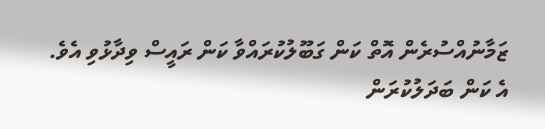ޒަމާނުއްސުރެން އޮތް ކަން ގަބޫލުކުރައްވާ ކަން ރައީސް ވިދާޅުވި އެވެ.
އެ ކަން ބަދަލުކުރަން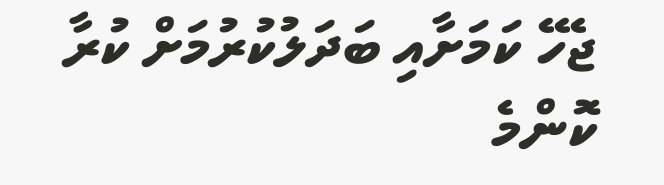ޖެހޭ ކަމަށާއި ބަދަލުކުރުމަށް ކުރާ ކޮންމެ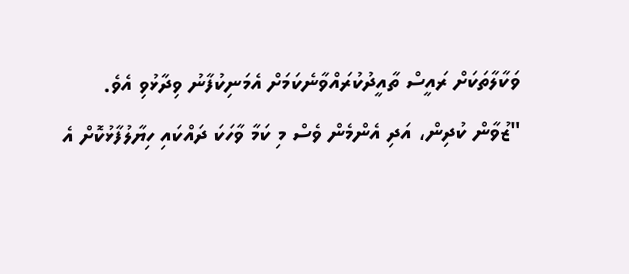ވަކާލާތަކަށް ރައީސް ތާއީދުކުރައްވާނެކަމަށް އެމަނިކުފާނު ވިދާޅުވި އެވެ.
"ޒުވާން ކުދިން، އަދި އެންމެން ވެސް މި ކަމާ ވާހަކަ ދައްކައި ހިޔާލުފާޅުކޮށް އެ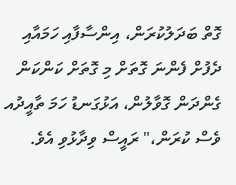ގޮތް ބަދަލުކުރަން، އިންސާފާއި ހަމައާއި ދެފުށް ފެންނަ ގޮތަށް މި ގޮތަށް ކަންކަން ގެންދަން ގޮވާލުން، އަޅުގަނޑު ހަމަ ތާއީދުއ ވެސް ކުރަން،" ރައީސް ވިދާޅުވި އެވެ.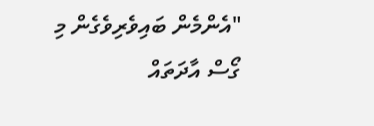"އެންމެން ބައިވެރިވެގެން މި ގޯސް އާދަތައް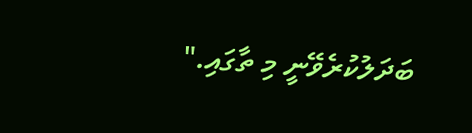ބަދަލުކުރެވޭނީ މި ތާގައި."